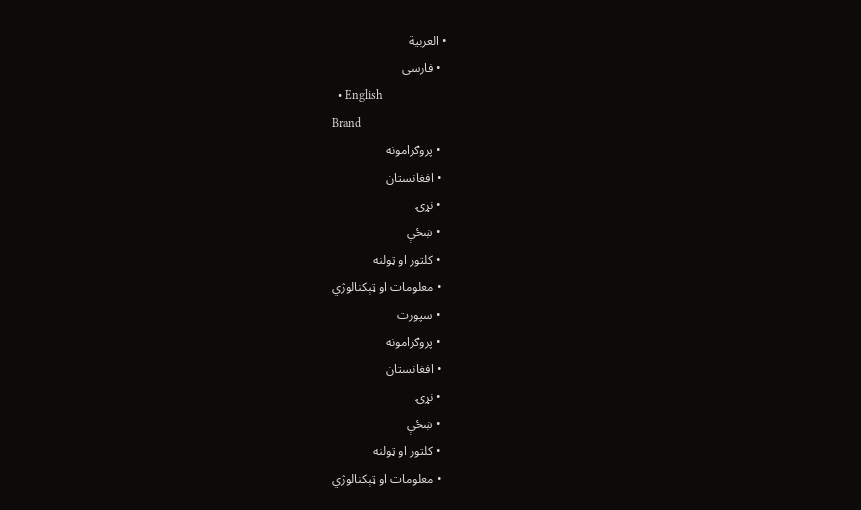• العربية
  • فارسی
  • English
Brand
  • پروګرامونه
  • افغانستان
  • نړۍ
  • ښځې
  • کلتور او ټولنه
  • معلومات او ټېکنالوژي
  • سپورت
  • پروګرامونه
  • افغانستان
  • نړۍ
  • ښځې
  • کلتور او ټولنه
  • معلومات او ټېکنالوژي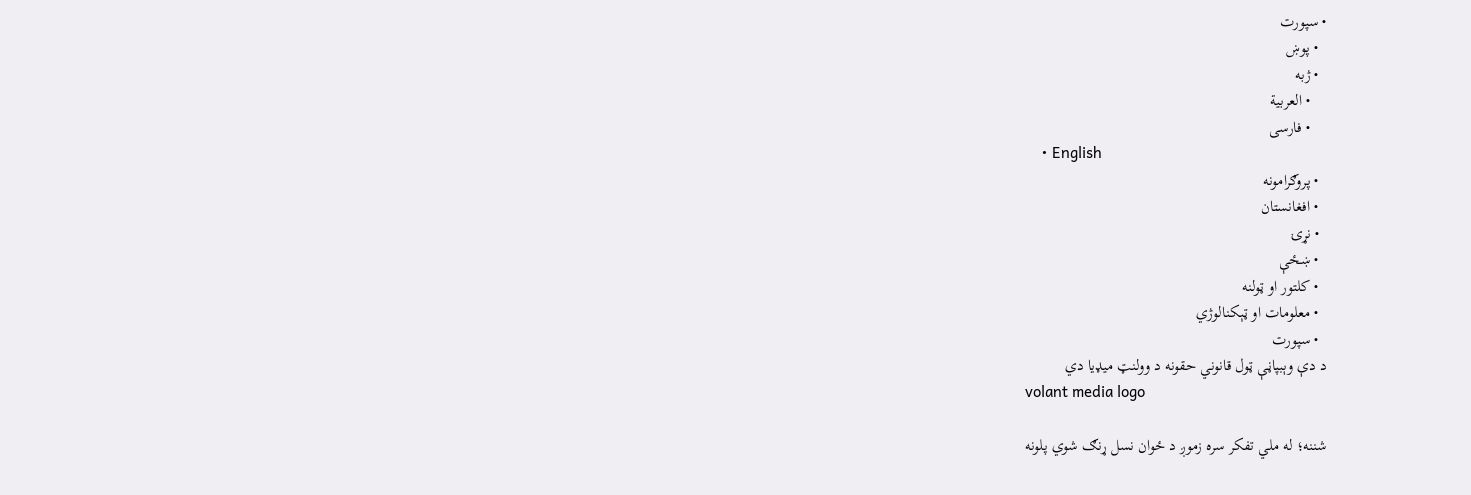• سپورت
  • پوښ
  • ژبه
    • العربية
    • فارسی
    • English
  • پروګرامونه
  • افغانستان
  • نړۍ
  • ښځې
  • کلتور او ټولنه
  • معلومات او ټېکنالوژي
  • سپورت
د دې وېبپاڼې ټول قانوني حقونه د وولنټ میډیا دي
volant media logo

شننه؛ له ملي تفکر سره زموږ د ځوان نسل ړنګ شوي پلونه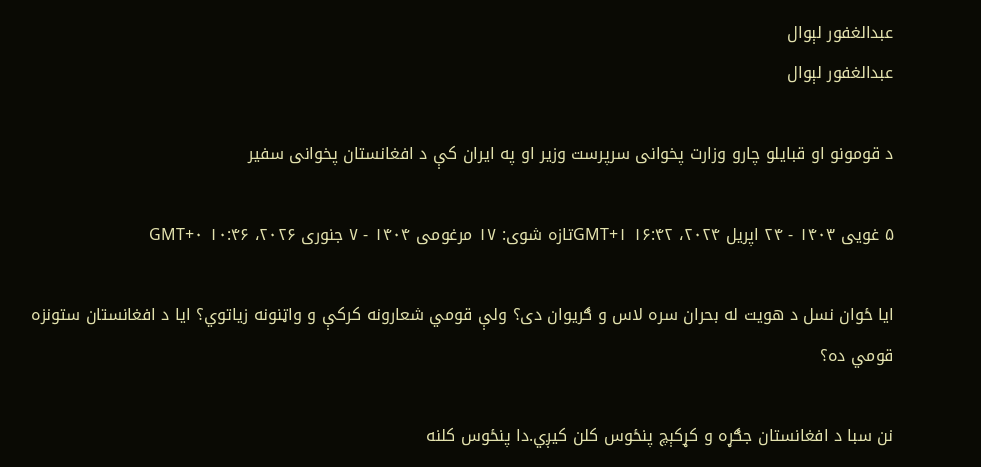عبدالغفور لېوال
عبدالغفور لېوال

د قومونو او قبایلو چارو وزارت پخوانی سرپرست وزیر او په ایران کې د افغانستان پخوانی سفیر

۵ غویی ۱۴۰۳ - ۲۴ اپریل ۲۰۲۴، ۱۶:۴۲ GMT+۱تازه شوی: ۱۷ مرغومی ۱۴۰۴ - ۷ جنوری ۲۰۲۶، ۱۰:۴۶ GMT+۰

ایا ځوان نسل د هویت له بحران سره لاس و ګریوان دی؟ ولې قومي شعارونه کرکې و واټنونه زیاتوي؟ ایا د افغانستان ستونزه قومي ده؟

نن سبا د افغانستان جګړه و کړکېچ پنځوس کلن کیږي.دا پنځوس کلنه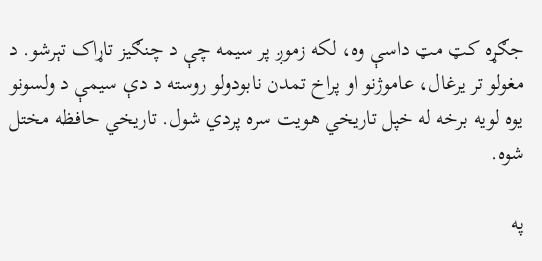جګړه کټ مټ داسې وه، لکه زموږ پر سیمه چې د چنګیز تاړاک تېرشو. د مغولو تر یرغال، عاموژنو او پراخ تمدن نابودولو روسته د دې سیمې د ولسونو یوه لویه برخه له خپل تاریخي هویت سره پردي شول. تاریخي حافظه مختل شوه.

په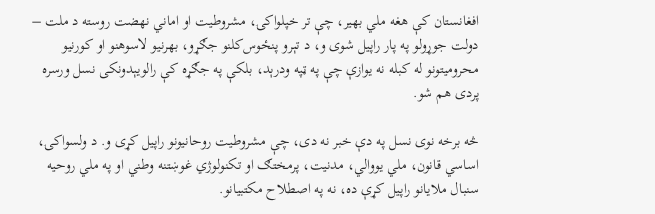افغانستان کې هغه ملي بهیر، چې تر خپلواکۍ، مشروطیت او اماني نهضت روسته د ملت – دولت جوړولو په پار راپیل شوی و، د تېرو پنځوس‌کلنو جګړو، بهرنیو لاسوهنو او کورنیو محرومیتونو له کبله نه یوازې چې په ټپه ودرېد، بلکې په جګړه کې رالویېدونکی نسل ورسره پردی هم شو.

څه برخه نوی نسل په دې خبر نه دی، چې مشروطیت روحانیونو راپیل کړی و. د ولسواکۍ، اساسي قانون، ملي یووالي، مدنیت، پرمختګ او تکنولوژي غوښتنه وطني او په ملي روحیه سنبال ملایانو راپیل کړې ده، نه په اصطلاح مکتبیانو.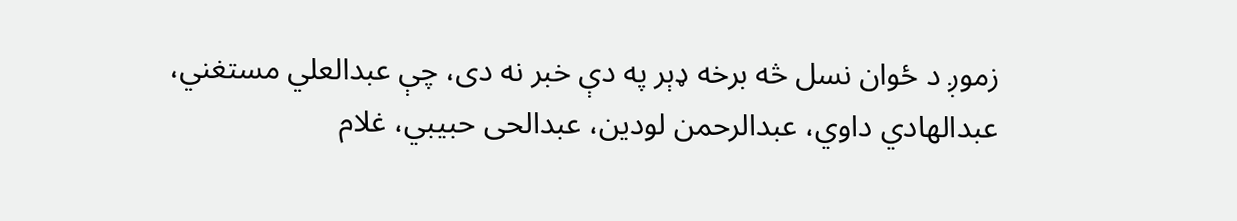زموږ د ځوان نسل څه برخه ډېر په دې خبر نه دی، چې عبدالعلي مستغني، عبدالهادي داوي، عبدالرحمن لودین، عبدالحی حبیبي، غلام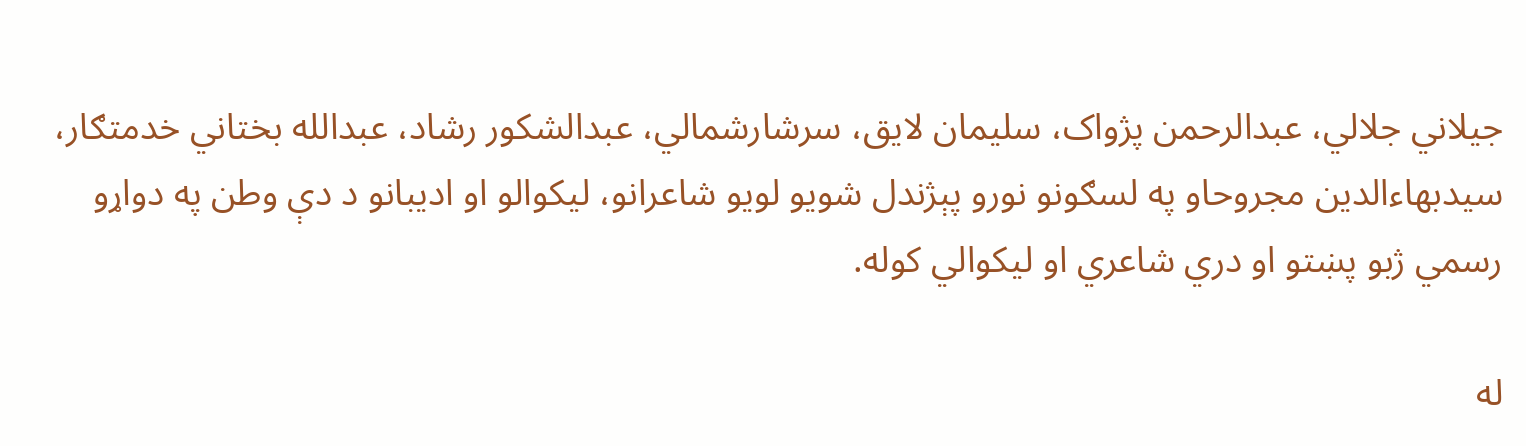جیلاني جلالي، عبدالرحمن پژواک، سلیمان لایق، سرشارشمالي، عبدالشکور رشاد، عبدالله بختاني خدمتګار، سیدبهاءالدین مجروحاو په لسګونو نورو پېژندل شویو لویو شاعرانو، لیکوالو او ادیبانو د دې وطن په دواړو رسمي ژبو پښتو او دري شاعري او لیکوالي کوله.

له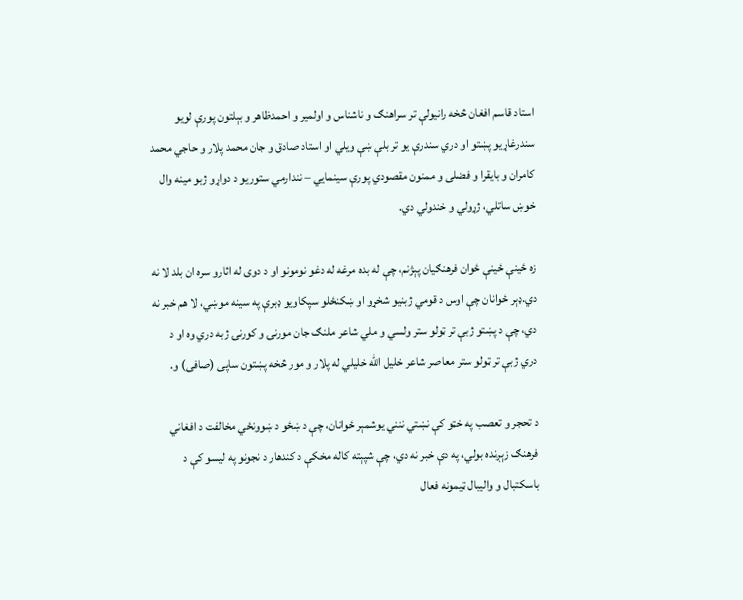استاد قاسم افغان څخه رانیولې تر سراهنګ و ناشناس و اولمیر و احمدظاهر و بېلتون پورې لویو سندرغاړیو پښتو او دري سندرې یو تر بلې ښې ویلي او استاد صادق و جان محمد پلار و حاجي محمد کامران و بایقرا و فضلی و ممنون مقصودي پورې سینمايي – نندارمي ستوریو د دواړو ژبو مینه وال خوښ ساتلي، ژړولي و خندولي دي.

زه ځينې ځينې ځوان فرهنګیان پېژنم، چې له بده مرغه له دغو نومونو او د دوی له اثارو سره ان بلد لا نه دي.ډېر ځوانان چې اوس د قومي ژبنیو شخړو او ښکنځلو سپکاویو ډبرې په سینه موښي، لا هم خبر نه دي، چې د پښتو ژبې تر ټولو ستر ولسي و ملي شاعر ملنګ جان مورنۍ و کورنۍ ژبه دري وه او د دري ژبې تر ټولو ستر معاصر شاعر خلیل الله خلیلي له پلار و مور څخه پښتون ساپی (صافی) و.

د تحجر و تعصب په خټو کې نښتي ننني یوشمېر ځوانان، چې د ښځو د ښوونځي مخالفت د افغاني فرهنګ زېږنده بولي، په دې خبر نه دي، چې شپېته کاله مخکې د کندهار د نجونو په لیسو کې د باسکتبال و والیبال ټیمونه فعال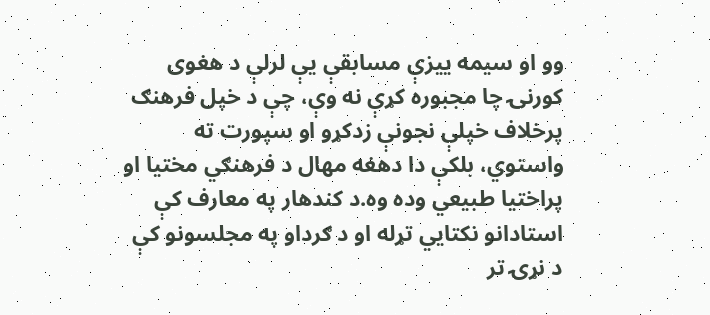وو او سیمه ییزې مسابقې یې لرلې د هغوی کورنۍ چا مجبوره کړې نه وې، چې د خپل فرهنګ پرخلاف خپلې نجونې زدکړو او سپورت ته واستوي، بلکې دا دهغه مهال د فرهنګي مختیا او پراختیا طبیعي وده وه.د کندهار په معارف کې استادانو نکتايي تړله او د ګرداو په مجلسونو کې د نړۍ تر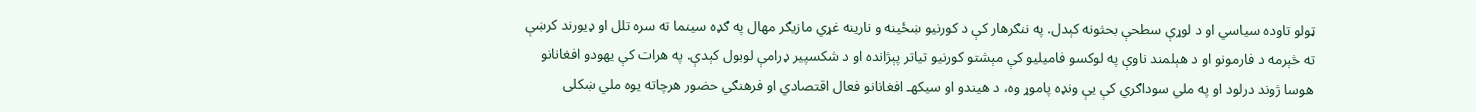ټولو تاوده سیاسي او د لوړې سطحې بحثونه کېدل. په ننګرهار کې د کورنیو ښځینه و نارینه غړي مازیګر مهال په ګډه سینما ته سره تلل او ډیورند کرښې ته څېرمه د فارمونو او د هېلمند ناوې په لوکسو فامیلیو کې مېشتو کورنیو تیاتر پېژانده او د شکسپیر ډرامې لوبول کېدې. په هرات کې یهودو افغانانو هوسا ژوند درلود او په ملي سوداګري کې یې ونډه پاموړ وه، د هیندو او سیکهـ افغانانو فعال اقتصادي او فرهنګي حضور هرچاته یوه ملي ښکلی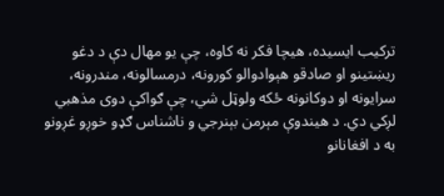ترکیب ایسیده، هیچا فکر نه کاوه، چې یو مهال دې د دغو ریښتینو او صادقو هېوادوالو کورونه، درمسالونه، مندرونه، سرایونه او دوکانونه ځکه ولوټل شي، چې ګواکې دوی مذهبي لږکي دي. د هیندوې مېرمن بېنرجي و ناشناس ګډو خوږو غږونو به د افغانانو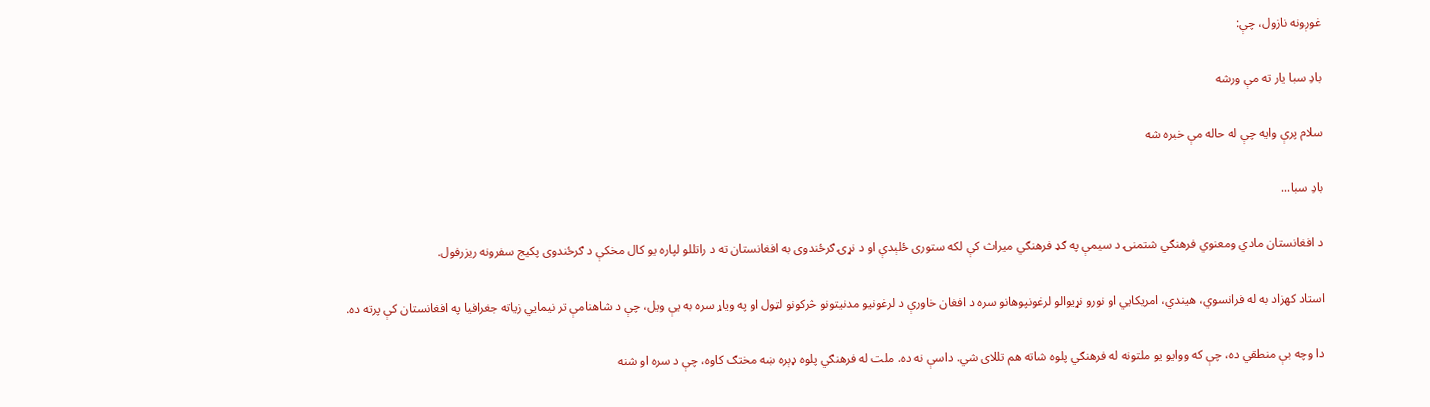غوږونه نازول، چې:

بادِ سبا یار ته مې ورشه

سلام پرې وایه چې له حاله مې خبره شه

بادِ سبا...

د افغانستان مادي ومعنوي فرهنګي شتمنۍ د سیمې په ګډ فرهنګي میراث کې لکه ستوری ځلېدې او د نړۍ ګرځندوی به افغانستان ته د راتللو لپاره یو کال مخکې د ګرځندوی پکیج سفرونه ریزرفول.

استاد کهزاد به له فرانسوي، هیندي، امریکايي او نورو نړیوالو لرغونپوهانو سره د افغان خاورې د لرغونیو مدنیتونو څرکونو لټول او په ویاړ سره به یې ویل، چې د شاهنامې تر نیمايي زیاته جغرافیا په افغانستان کې پرته ده.

دا وچه بې منطقي ده، چې که ووایو یو ملتونه له فرهنګي پلوه شاته هم تللای شي. داسې نه ده. ملت له فرهنګي پلوه ډېره ښه مختګ کاوه، چې د سره او شنه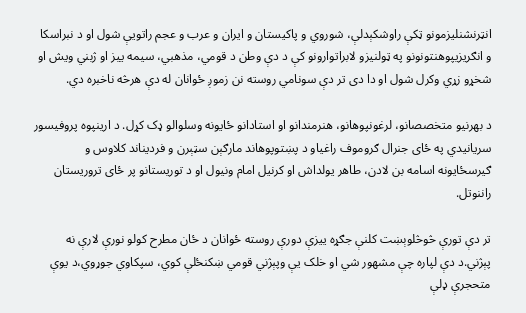انټرنشنلیزمونو ټکې راوشکېدلې، شوروي و پاکیستان و ایران و عرب و عجم راتویې شول او د نبراسکا و انګریزيپوهنتونونو په ټولنیزو لابراتوارونو کې د دې وطن د قومي، مذهبي، سیمه ییز او ژبني ویش او شخړو زړي وکرل شول او دا دی تر دې سونامي روسته نن زموږ ځوانان له دې هرڅه ناخبره دي.

د بهرنیو متخصصانو، لرغونپوهانو، هنرمندانو او استادانو ځایونه وسلوالو ډک کړل. د ارینپوه پروفیسور سریانیدي په ځای جنرال ګروموف راغیاو د پښتوپوهاند مارګېن سټېرن و فردیناند کلاوس و ګیرسځایونه اسامه بن لادن، طاهر یولداش او کرنیل امام ونیول او د توریستانو پر ځای تروریستان راننوتل.

تر دې تورې څوڅلوېښت کلنې جګړه ییزې دورې روسته ځوانان د ځان مطرح کولو نورې لارې نه پېژني.د دې لپاره چې مشهور شي او خلک یې وپېژني قومي ښکنځلې کوي، سپکاوي جوړوي،د یوې متحجرې ډلې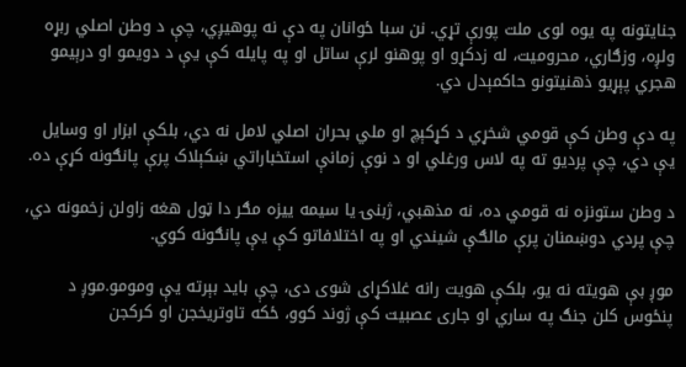جنایتونه په یوه لوی ملت پورې تړي. نن سبا ځوانان په دې نه پوهیږي، چې د وطن اصلي ربړه ولږه، وزګاري، محرومیت، له زدکړو او پوهنو لرې ساتل او په پایله کې یې د دویمو او درېیمو هجري پېړیو ذهنیتونو حاکمېدل دي.

په دې وطن کې قومي شخړي د کړکېچ او ملي بحران اصلي لامل نه دي، بلکې ابزار او وسایل یې دي، چې پردیو ته په لاس ورغلي او د نوې زمانې استخباراتي ښکېلاک پرې پانګونه کړې ده.

د وطن ستونزه نه قومي ده، نه مذهبي، ژبنۍ یا سیمه ییزه مګر دا ټول هغه زاولن زخمونه دي، چې پردي دوښمنان پرې مالګې شیندي او په اختلافاتو کې یې پانګونه کوي.

موږ بې هویته نه یو، بلکې هویت رانه غلاکړای شوی دی، چې باید بېرته یې ومومو.موږ د پنځوس کلن جنګ په ساري او جاری عصبیت کې ژوند کوو، ځکه تاوتریخجن او کرکجن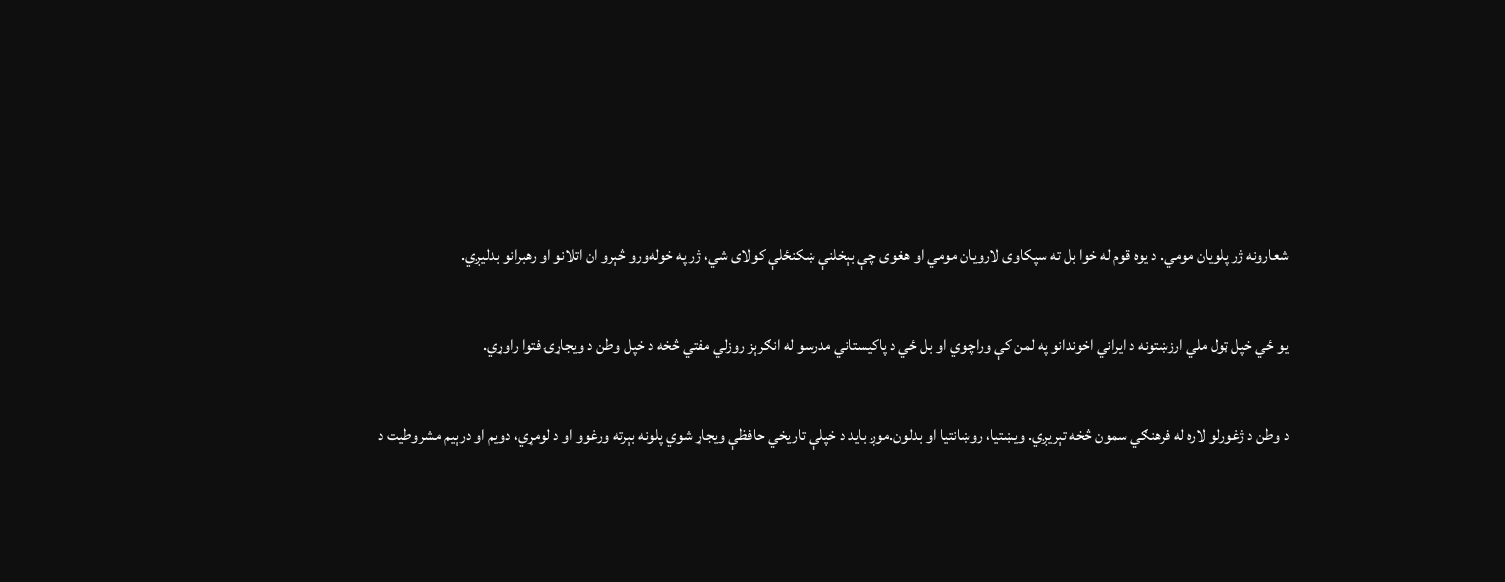شعارونه ژر پلویان مومي. د یوه قوم له خوا بل ته سپکاوی لارویان مومي او هغوی چې بېخلنې ښکنځلې کولای شي، ژر په خوله‌ورو څېرو ان اتلانو او رهبرانو بدلیږي.

یو ځي خپل ټول ملي ارزښتونه د ایراني اخوندانو په لمن کې وراچوي او بل ځي د پاکیستاني مدرسو له انګرېز روزلي مفتي څخه د خپل وطن د ویجاړۍ فتوا راوړي.

د وطن د ژغورلو لاره له فرهنګي سمون څخه تېریږي. ویښتیا، روښانتیا او بدلون.موږ باید د خپلې تاریخي حافظې ویجاړ شوي پلونه بېرته ورغوو او د لومړي، دویم او درېیم مشروطیت د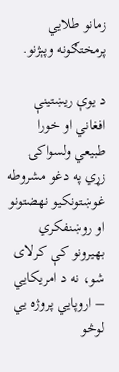زمانو طلايي پرمختګونه وپېژنو.

د یوې ریښتینې افغاني او خورا طبیعي ولسواکۍ زړي په دغو مشروطه غوښتونکیو نهضتونو او روښنفکري بهیرونو کې کرلای شو، نه د امریکايي – اروپايي پروژه یي لوڅو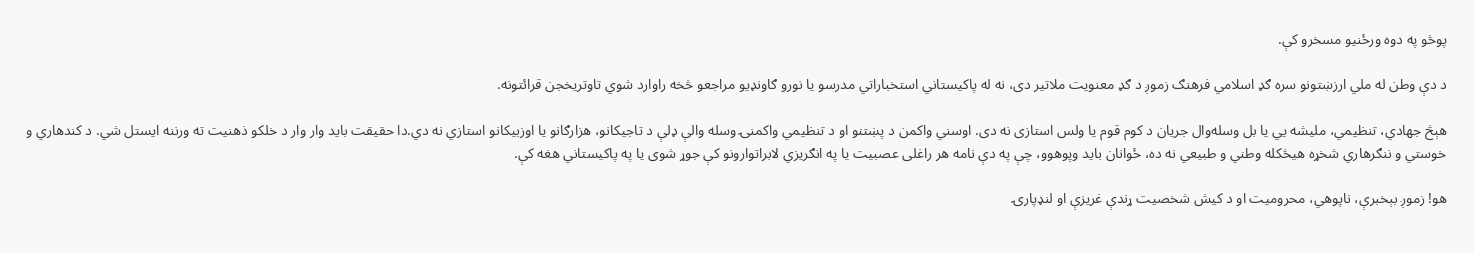پوڅو په دوه ورځنیو مسخرو کې.

د دې وطن له ملي ارزښتونو سره ګډ اسلامي فرهنګ زموږ د ګډ معنویت ملاتیر دی، نه له پاکیستاني استخباراتي مدرسو یا نورو ګاونډیو مراجعو څخه راوارد شوي تاوتریخجن قرائتونه.

هېڅ جهادي، تنظیمي، ملیشه یي یا بل وسله‌وال جریان د کوم قوم یا ولس استازی نه دی. اوسني واکمن د پښتنو او د تنظیمي واکمنۍ وسله والې ډلې د تاجیکانو، هزارګانو یا اوزبیکانو استازي نه دي.دا حقیقت باید وار وار د خلکو ذهنیت ته ورننه ایستل شي. د کندهاري و خوستي و ننګرهاري شخړه هيڅکله وطني و طبیعي نه ده، ځوانان باید وپوهوو، چې په دې نامه هر راغلی عصبیت یا په انګریزي لابراتوارونو کې جوړ شوی یا په پاکیستاني هغه کې.

هو! زموږ بېخبرې، ناپوهي، محرومیت او د کیش شخصیت ړندې غریزې او لنډپارۍ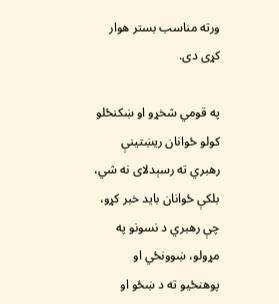ورته مناسب بستر هوار کړی دی.

په قومي شخړو او ښکنځلو کولو ځوانان ریښتینې رهبري ته رسېدلای نه شي، بلکې ځوانان باید خبر کړو، چې رهبري د نسونو په مړولو، ښوونځي او پوهنځیو ته د ښځو او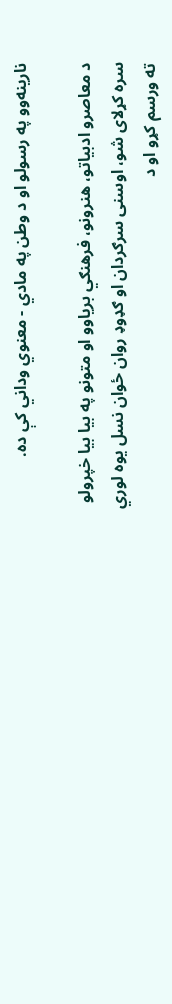نارینه‌وو په رسولو او د وطن په مادي - معنوي وداني کې ده.

د معاصرو ادبیاتو، هنرونو، فرهنګي بریاوو او متونو په بیا بیا خپرولو سره کړلای شو، اوسنی سرګردان او ګډوډ روان ځوان نسل یوه لوري ته ورسم کړو او د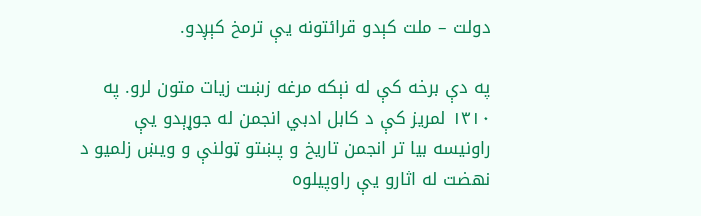دولت – ملت کېدو قرائتونه یې ترمخ کېږدو.

په دې برخه کې له نېکه مرغه زښت زیات متون لرو. په ۱۳۱۰ لمریز کې د کابل ادبي انجمن له جوړېدو یې راونیسه بیا تر انجمن تاریخ و پښتو ټولنې و ویښ زلمیو د نهضت له اثارو یې راوپیلوه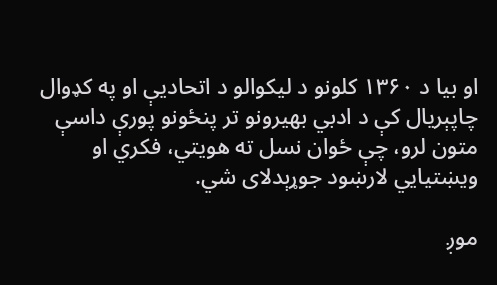او بیا د ۱۳۶۰ کلونو د لیکوالو د اتحادیې او په کډوال چاپېریال کې د ادبي بهیرونو تر پنځونو پورې داسې متون لرو، چې ځوان نسل ته هویتي، فکري او ویښتیايي لارښود جوړېدلای شي.

موږ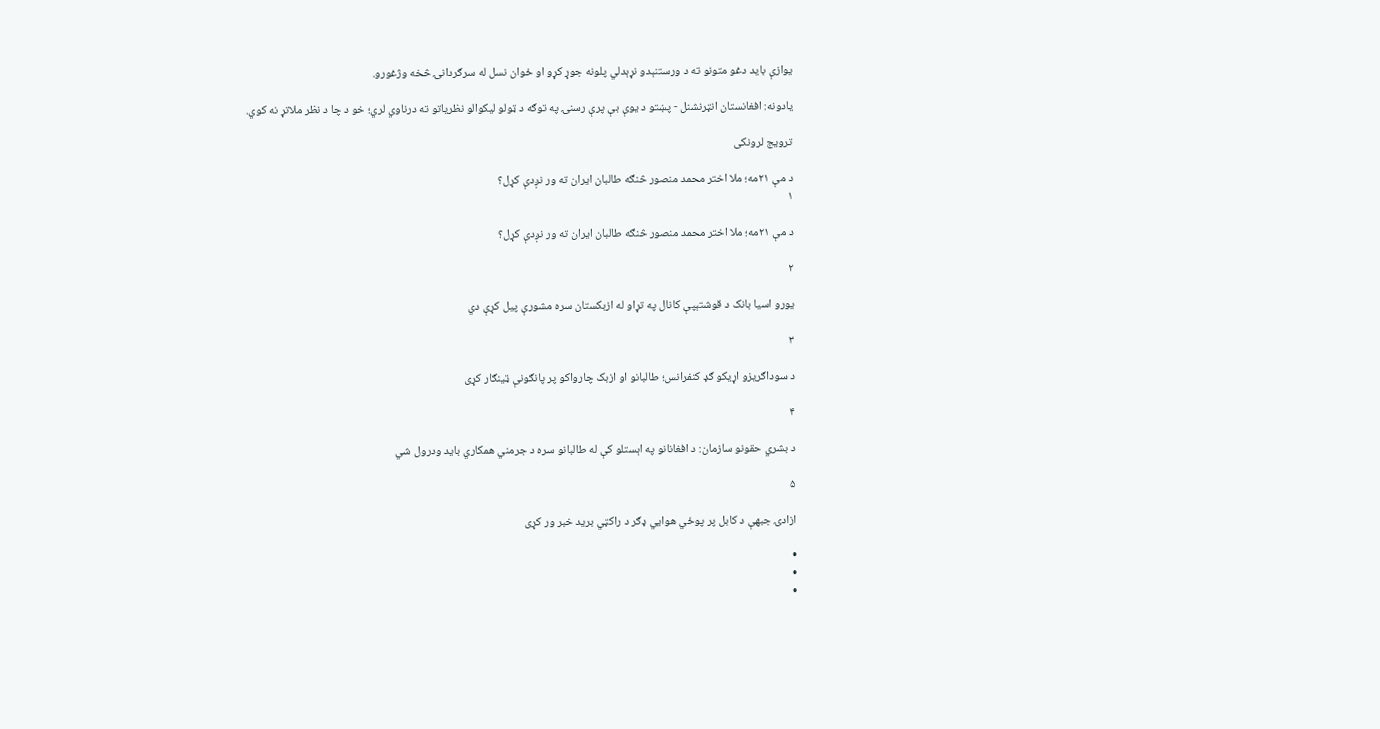یوازې باید دغو متونو ته د ورستنېدو نړېدلي پلونه جوړ کړو او ځوان نسل له سرګردانۍ څخه وژغورو.

یادونه: افغانستان انټرنشنل - پښتو د یوې بې پرې رسنۍ په توګه د ټولو لیکوالو نظریاتو ته درناوي لري؛ خو د چا د نظر ملاتړ نه کوي.

ترویج لرونکی

د مې ۲۱مه؛ ملا اختر محمد منصور څنګه طالبان ایران ته ور نږدې کړل؟
۱

د مې ۲۱مه؛ ملا اختر محمد منصور څنګه طالبان ایران ته ور نږدې کړل؟

۲

یورو اسیا بانک د قوشتېپې کانال په تړاو له ازبکستان سره مشورې پیل کړې دي

۳

د سوداګریزو اړیکو ګډ کنفرانس؛ طالبانو او ازبک چارواکو پر پانګونې ټینګار کړی

۴

د بشري حقونو سازمان: د افغانانو په اېستلو کې له طالبانو سره د جرمني همکاري باید ودرول شي

۵

ازادۍ جبهې د کابل پر پوځي هوايي ډګر د راکټي برید خبر ور کړی

•
•
•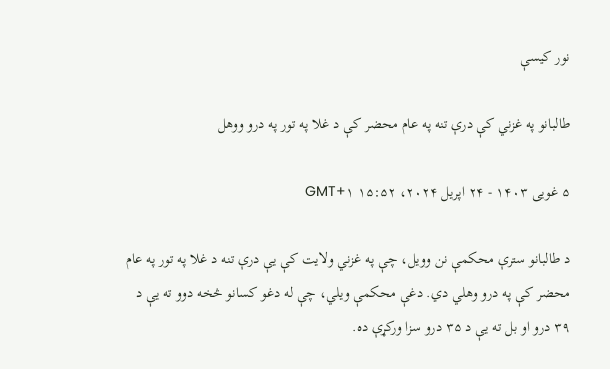نور کیسې

طالبانو په غزني کې درې تنه په عام محضر کې د غلا په تور په درو ووهل

۵ غویی ۱۴۰۳ - ۲۴ اپریل ۲۰۲۴، ۱۵:۵۲ GMT+۱

د طالبانو سترې محکمې نن وویل، چې په غزني ولایت کې یې درې تنه د غلا په تور په عام محضر کې په درو وهلي دي. دغې محکمې ویلي، چې له دغو کسانو څخه دوو ته یې د ۳۹ درو او بل ته یې د ۳۵ درو سزا ورکړې ده.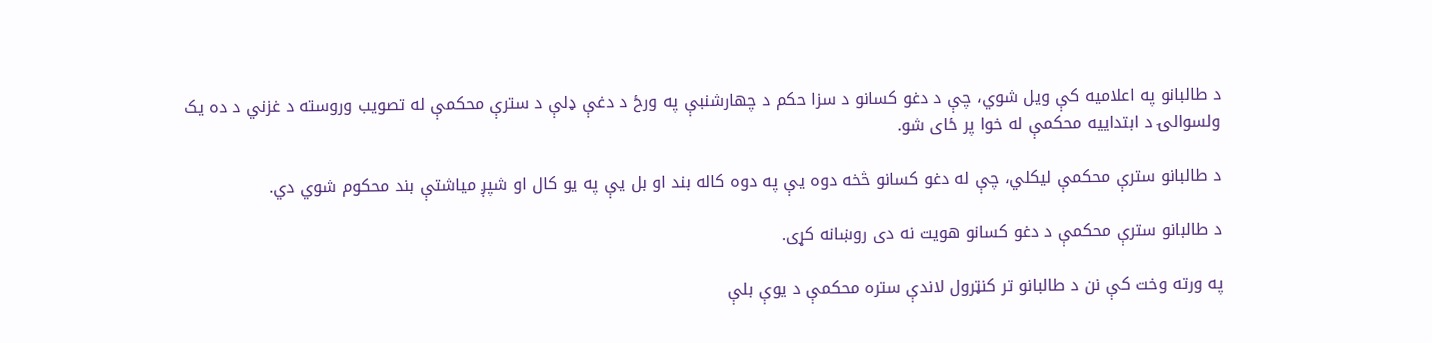د طالبانو په اعلاميه کې ويل شوي، چې د دغو کسانو د سزا حکم د چهارشنبې په ورځ د دغې ډلې د سترې محکمې له تصويب وروسته د غزني د ده یک ولسوالۍ د ابتداییه محکمې له خوا پر ځای شو.

د طالبانو سترې محکمې لیکلي، چې له دغو کسانو څخه دوه یې په دوه کاله بند او بل یې په یو کال او شپږ میاشتې بند محکوم شوي دي.

د طالبانو سترې محکمې د دغو کسانو هویت نه دی روښانه کړی.

په ورته وخت کې نن د طالبانو تر کنټرول لاندې ستره محکمې د یوې بلې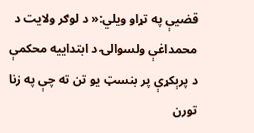قضیې په تړاو ویلي:« د لوګر ولایت د محمداغې ولسوالۍ د ابتداییه محکمې د پرېکړې پر بنسټ یو تن ته چې په زنا تورن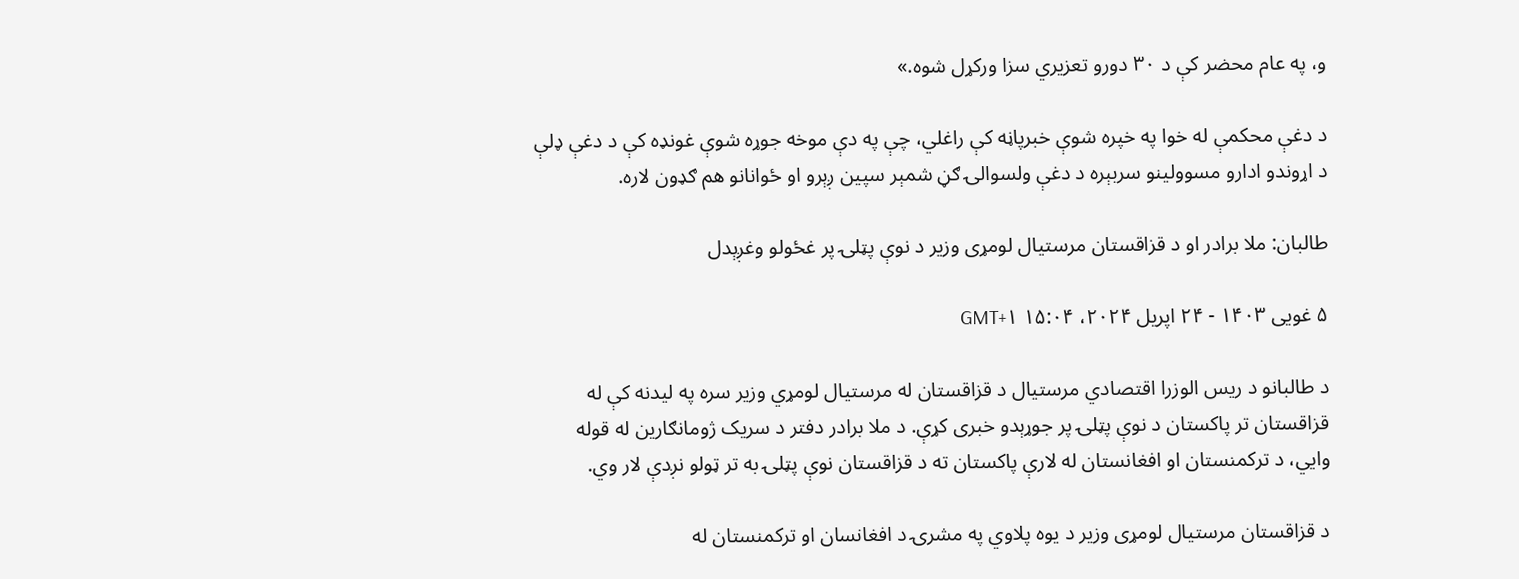و، په عام محضر کې د ۳۰ دورو تعزيري سزا ورکړل شوه.»

د دغې محکمې له‌ خوا په خپره شوې خبرپاڼه کې راغلي، چې په دې موخه جوړه شوې غونډه کې د دغې ډلې د اړوندو ادارو مسوولینو سربېره د دغې ولسوالۍ ګڼ شمېر سپین ږېرو او ځوانانو هم ګډون لاره.

طالبان: ملا برادر او د قزاقستان مرستیال لومړی وزیر د نوې پټلۍ پر غځولو وغږېدل

۵ غویی ۱۴۰۳ - ۲۴ اپریل ۲۰۲۴، ۱۵:۰۴ GMT+۱

د طالبانو د ریس الوزرا اقتصادي مرستيال د قزاقستان له مرستیال لومړي وزير سره په ليدنه کې له قزاقستان تر پاکستان د نوې پټلۍ پر جوړېدو خبری کړې. د ملا برادر دفتر د سریک ژومانګارین له قوله وايي، د ترکمنستان او افغانستان له لارې پاکستان ته د قزاقستان نوې پټلۍ به تر ټولو نږدې لار وي.

د قزاقستان مرستیال لومړی وزیر د یوه پلاوي په مشرۍ د افغانسان او ترکمنستان له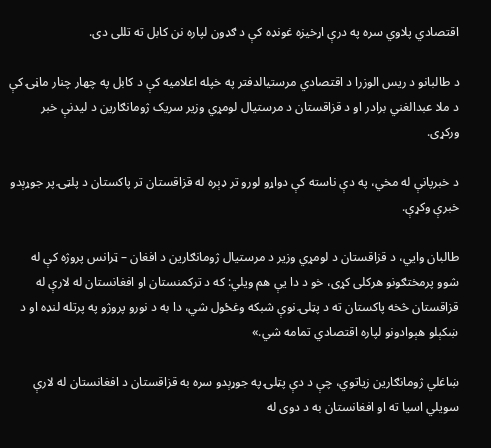اقتصادي پلاوي سره په درې اړخیزه غونډه کې د ګډون لپاره نن کابل ته تللی دی.

د طالبانو د ریس الوزرا د اقتصادي مرستیالدفتر په خپله اعلامیه کې د کابل په چهار چنار ماڼۍ کې د ملا عبدالغني برادر او د قزاقستان د مرستيال لومړي وزير سريک ژومانګارین د ليدنې خبر ورکړی.

د خبرپانې له مخي، په دې ناسته کې دواړو لورو تر ډېره له قزاقستان تر پاکستان د پلټۍ پر جوړېدو خبرې وکړې.

طالبان وايي، د قزاقستان د لومړي وزير د مرستيال ژومانګارین د افغان – ټرانس پروژه کې له شوو پرمختګونو هرکلی کړی، خو د دا یې هم ویلي: که د ترکمنستان او افغانستان له لارې له قزاقستان څخه پاکستان ته د پټلۍ نوې شبکه وغځول شي، دا به د نورو پروژو په پرتله لنډه او د ښکېلو هېوادونو لپاره اقتصادي تمامه شي.»

ښاغلي ژومانګارين زياتوي، چې د دې پټلۍ په جوړېدو سره به قزاقستان د افغانستان له لارې سويلي اسيا ته او افغانستان به د دوی له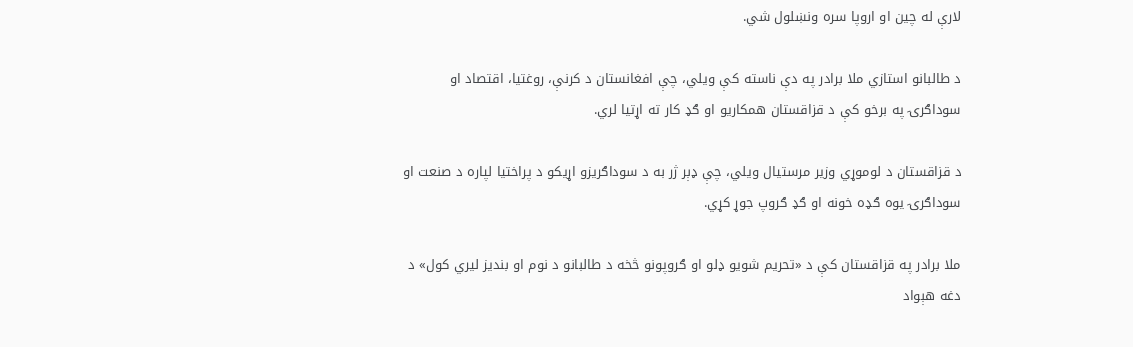لارې له چين او اروپا سره ونښلول شي.

د طالبانو استازي ملا برادر په دې ناسته کې ويلي، چې افغانستان د کرنې، روغتيا، اقتصاد او سوداګرۍ په برخو کې د قزاقستان همکاريو او ګډ کار ته اړتيا لري.

د قزاقستان د لوموړي وزير مرستیال ويلي، چې ډېر ژر به د سوداګريزو اړيکو د پراختيا لپاره د صنعت او سوداګرۍ يوه ګډه خونه او ګډ ګروپ جوړ کړي.

ملا برادر په قزاقستان کې د «تحریم شویو ډلو او ګروپونو څخه د طالبانو د نوم او بنديز ليري کول» د دغه هېواد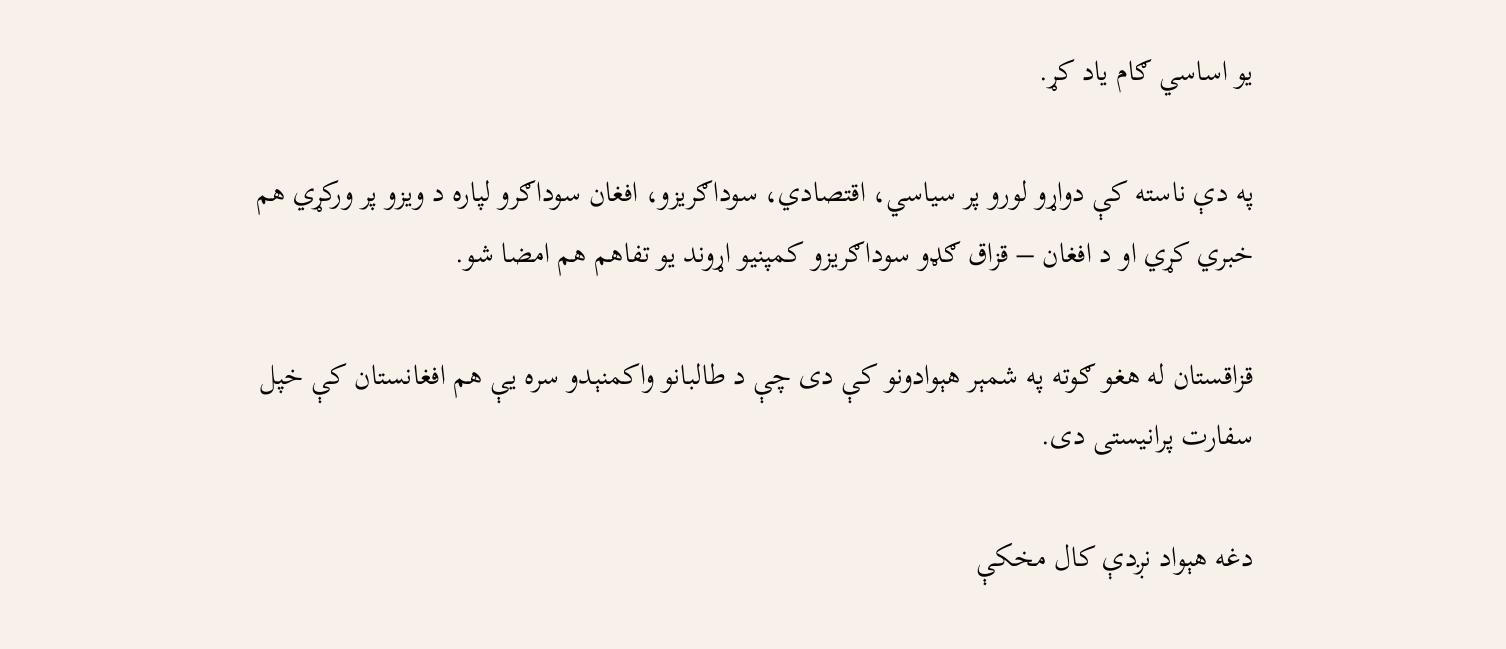يو اساسي ګام ياد کړ.

په دې ناسته کې دواړو لورو پر سياسي، اقتصادي، سوداګريزو، افغان سوداګرو لپاره د ويزو پر ورکړي هم خبري کړي او د افغان – قزاق ګډو سوداګريزو کمپنيو اړوند يو تفاهم هم امضا شو.

قزاقستان له هغو ګوته په شمېر هېوادونو کې دی چې د طالبانو واکمنېدو سره یې هم افغانستان کې خپل سفارت پرانیستی دی.

دغه هېواد نږدې کال مخکې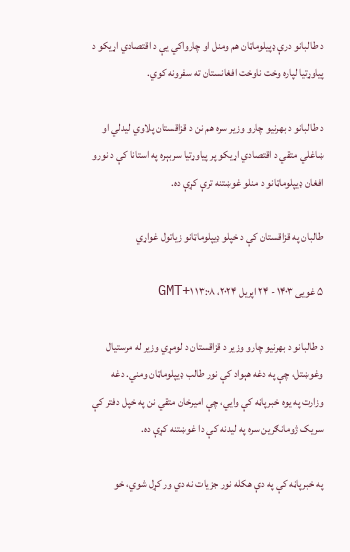د طالبانو درې ډپیلوماټان هم ومنل او چارواکي یې د اقتصادي اړیکو د پیاوړتیا لپاره وخت ناوخت افغانستان ته سفرونه کوي.

د طالبانو د بهرنیو چارو وزیر سره هم نن د قزاقستان پلاوي لیدلي او ښاغلي متقي د اقتصادي اړیکو پر پیاوړتیا سربېره په استانا کې د نورو افغان ډيپلوماټانو د منلو غوښتنه ترې کړې ده.

طالبان په قزاقستان کې د خپلو ډیپلوماټانو زیاتول غواړي

۵ غویی ۱۴۰۳ - ۲۴ اپریل ۲۰۲۴، ۱۳:۰۸ GMT+۱

د طالبانو د بهرنیو چارو وزیر د قزاقستان د لومړي وزیر له مرستیال وغوښتل، چې په دغه هېواد کې نور طالب ډیپلوماټان ومني. دغه وزارت په یوه خبرپاڼه کې وايي، چې امیرخان متقي نن په خپل دفتر کې سريک ژومانګرين سره په لیدنه کې دا غوښتنه کړې ده.

په خبرپاڼه کې په دې هکله نور جزیات نه دي ور کړل شوي، خو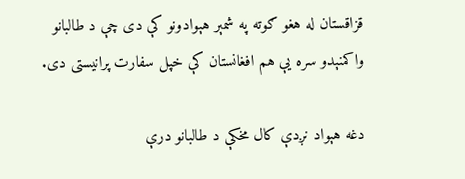قزاقستان له هغو ګوته په شمېر هېوادونو کې دی چې د طالبانو واکمنېدو سره یې هم افغانستان کې خپل سفارت پرانیستی دی.

دغه هېواد نږدې کال مخکې د طالبانو درې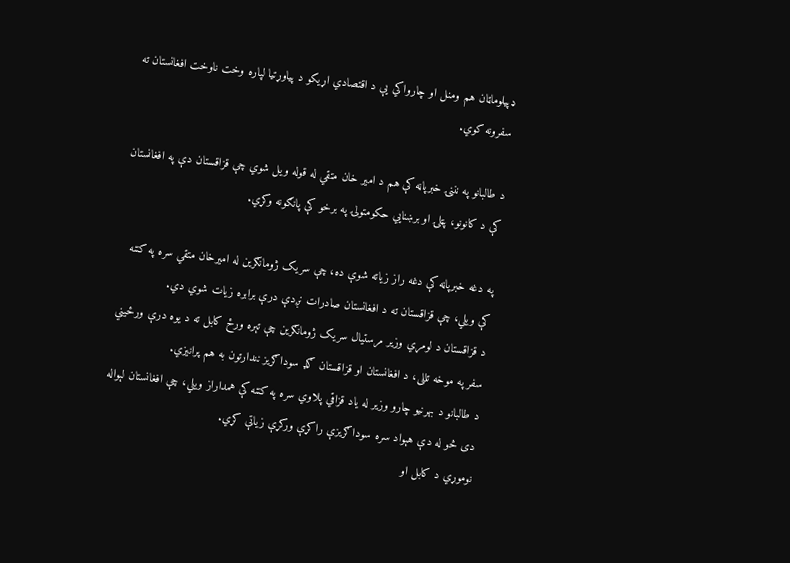ډپیلوماټان هم ومنل او چارواکي یې د اقتصادي اړیکو د پیاوړتیا لپاره وخت ناوخت افغانستان ته سفرونه کوي.

د طالبانو په نننۍ خبرپاڼه کې هم د امیر خان متقي له قوله ویل شوي چې قزاقستان دې په افغانستان کې د کانونو، پټلۍ او برښنايي حکومتولۍ په برخو کې پانګونه وکړي.

په دغه خبرپاڼه کې دغه راز زیاته شوې ده، چې سريک ژومانګرين له امیرخان متقي سره په کتنه کې ویلي، چې قزاقستان ته د افغانستان صادرات نږدې درې برابره زیات شوي دي.
د قزاقستان د لومړي وزیر مرستیال سريک ژومانګرين چې تېره ورځ کابل ته د یوه درې ورځيني سفر په موخه تللی، د افغانستان او قزاقستان ګډ سوداګریز نندارتون به هم پرانیزي.
د طالبانو د بهرنیو چارو وزیر له یاد قزاقي پلاوي سره په کتنه کې همداراز ویلي، چې افغانستان لېواله دی څو له دې هېواد سره سوداګریزې راکړې ورکړې زیاتې کړي.
نوموړي د کابل او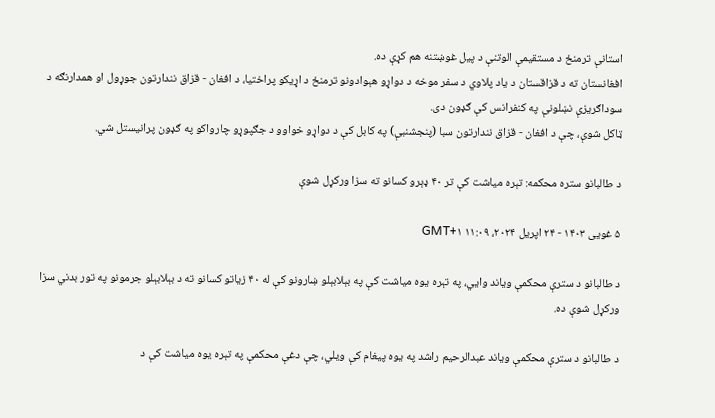استانې ترمنځ د مستقیمې الوتنې د پیل غوښتنه هم کړې ده.
افغانستان ته د قزاقستان د یاد پلاوي د سفر موخه د دواړو هېوادونو ترمنځ د اړیکو پراختیا، د افغان - قزاق نندارتون جوړول او همدارنګه د سوداګریزې نښلونې په کنفرانس کې ګډون دی.
ټاکل شوې، چې د افغان - قزاق نندارتون سبا (پنجشنبې) په کابل کې د دواړو خواوو د جګپوړو چارواکو په ګډون پرانیستل شي.

د طالبانو ستره محکمه: تېره میاشت کې تر ۴۰ ډېرو کسانو ته سزا ورکړل شوې

۵ غویی ۱۴۰۳ - ۲۴ اپریل ۲۰۲۴، ۱۱:۰۹ GMT+۱

د طالبانو د سترې محکمې ویاند وايي، په تېره يوه مياشت کې په بېلابېلو ښارونو کې له ۴۰ زياتو کسانو ته د بېلابېلو جرمونو په تور بدني سزا ورکړل شوې ده.

د طالبانو د سترې محکمې ویاند عبدالرحیم راشد په یوه پیغام کې ویلي، چې دغې محکمې په تېره یوه میاشت کې د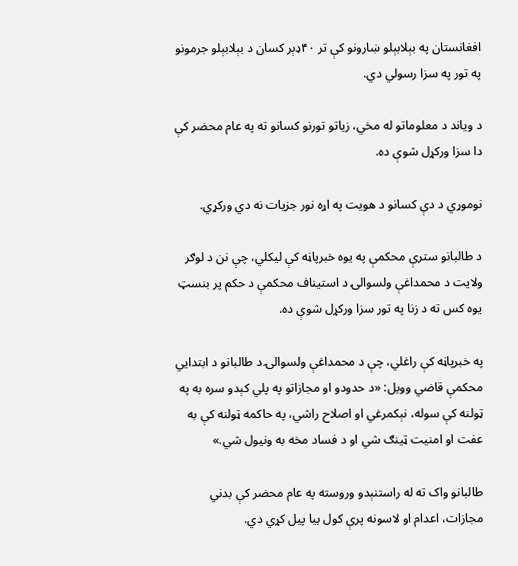افغانستان په بېلابېلو ښارونو کې تر ۴۰ډېر کسان د بېلابېلو جرمونو په تور په سزا رسولي دي.

د ویاند د معلوماتو له مخي، زياتو تورنو کسانو ته په عام محضر کې دا سزا ورکړل شوې ده.

نوموړي د دې کسانو د هويت په اړه نور جزيات نه دي ورکړي.

د طالبانو سترې محکمې په یوه خبرپاڼه کې لیکلي، چې نن د لوګر ولایت د محمداغې ولسوالۍ د استیناف محکمې د حکم پر بنسټ یوه کس ته د زنا په تور سزا ورکړل شوې ده.

په خبرپاڼه کې راغلي، چې د محمداغې ولسوالۍ د طالبانو د ابتدايي محکمې قاضي وويل: «د حدودو او مجازاتو په پلي کېدو سره به په ټولنه کې سوله، نېکمرغي او اصلاح راشي، په حاکمه ټولنه کې به عفت او امنيت ټينګ شي او د فساد مخه به ونيول شي.»

طالبانو واک ته له راستنېدو وروسته په عام محضر کې بدني مجازات، اعدام او لاسونه پرې کول بیا پیل کړي دي.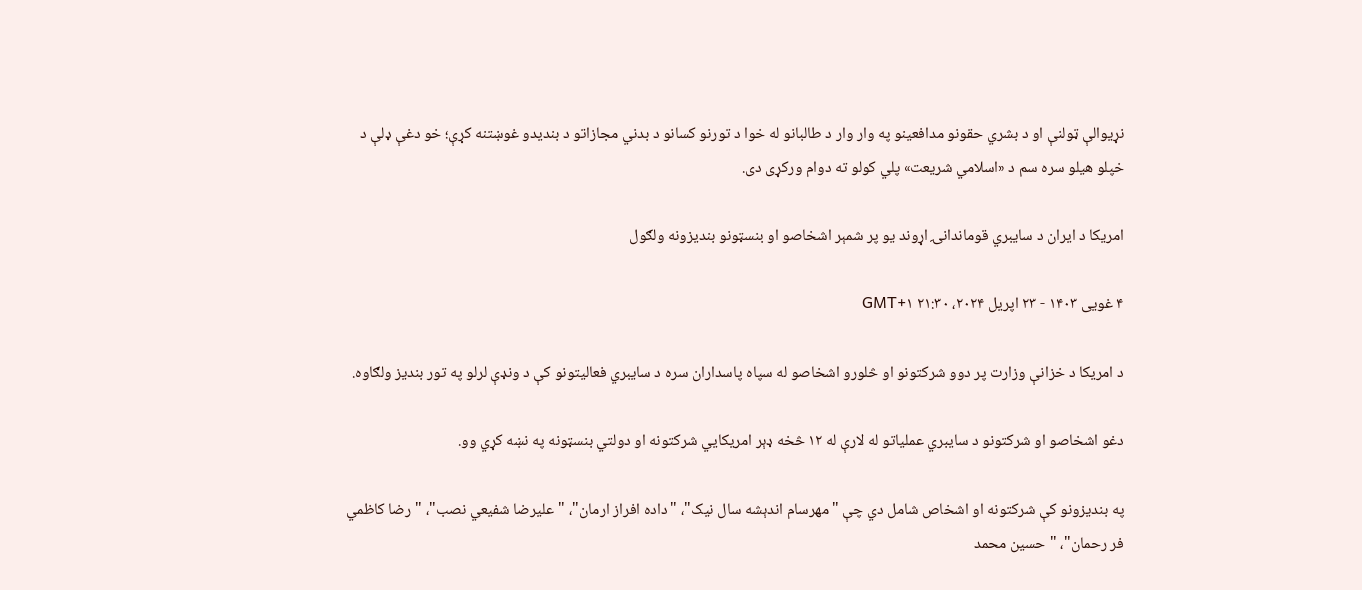نړیوالې ټولنې او د بشري حقونو مدافعینو په وار وار د طالبانو له خوا د تورنو کسانو د بدني مجازاتو د بندیدو غوښتنه کړې؛ خو دغې ډلې د خپلو هیلو سره سم د «اسلامي شریعت» پلي کولو ته دوام ورکړی دی.

امریکا د ایران د سایبري قوماندانۍ اړوند یو پر شمېر اشخاصو او بنسټونو بندیزونه ولګول

۴ غویی ۱۴۰۳ - ۲۳ اپریل ۲۰۲۴، ۲۱:۳۰ GMT+۱

د امریکا د خزانې وزارت پر دوو شرکتونو او څلورو اشخاصو له سپاه پاسداران سره د سایبري فعالیتونو کې د ونډې لرلو په تور بندیز ولګاوه.

دغو اشخاصو او شرکتونو د سایبري عملیاتو له لارې له ۱۲ څخه ډېر امریکایي شرکتونه او دولتي بنسټونه په نښه کړي وو.

په بندیزونو کې شرکتونه او اشخاص شامل دي چې "مهرسام اندېشه سال نیک"، "داده افراز ارمان"، "علیرضا شفیعي نصب"، "رضا کاظمي فر رحمان"، "حسین محمد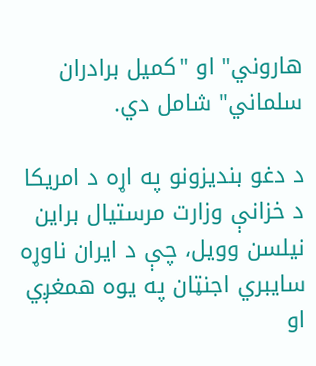هاروني" او "کمیل برادران سلماني" شامل دي.

د دغو بندیزونو په اړه د امریکا د خزانې وزارت مرستیال براین نیلسن وویل، چې د ایران ناوړه سایبري اجنټان په یوه همغږي او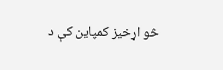څو اړخیز کمپاین کې د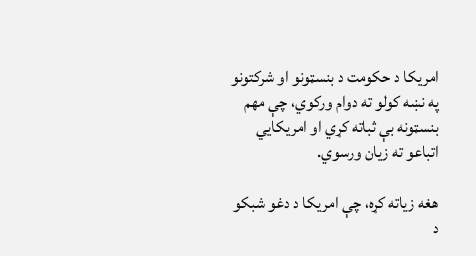امریکا د حکومت د بنسټونو او شرکتونو په نښه کولو ته دوام ورکوي، چې مهم بنسټونه بې ثباته کړي او امریکايي اتباعو ته زیان ورسوي.

هغه زیاته کړه، چې امریکا د دغو شبکو د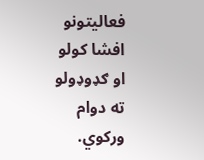فعالیتونو افشا کولو او ګډوډولو ته دوام ورکوي.